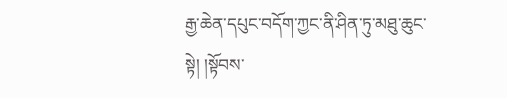རྒྱ་ཆེན་དཔུང་བདོག་ཀྱང་ནི་ཤིན་ཏུ་མཐུ་ཆུང་སྟེ། །སྟོབས་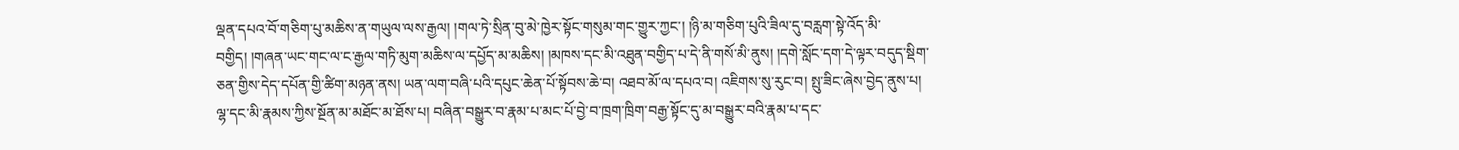ལྡན་དཔའ་བོ་གཅིག་པུ་མཆིས་ན་གཡུལ་ལས་རྒྱལ། །གལ་ཏེ་སྲིན་བུ་མེ་ཁྱེར་སྟོང་གསུམ་གང་གྱུར་ཀྱང་། །ཉི་མ་གཅིག་པུའི་ཟིལ་དུ་བརླག་སྟེ་འོད་མི་བགྱིད། །གཞན་ཡང་གང་ལ་ང་རྒྱལ་གཏི་མུག་མཆིས་ལ་དཔྱོད་མ་མཆིས། །མཁས་དང་མི་འཐུན་བགྱིད་པ་དེ་ནི་གསོ་མི་ནུས། །དགེ་སློང་དག་དེ་ལྟར་བདུད་སྡིག་ཅན་གྱིས་དེད་དཔོན་གྱི་ཚིག་མཉན་ནས། ཡན་ལག་བཞི་པའི་དཔུང་ཆེན་པོ་སྟོབས་ཆེ་བ། འཐབ་མོ་ལ་དཔའ་བ། འཇིགས་སུ་རུང་བ། སྤུ་ཟིང་ཞེས་བྱེད་ནུས་པ། ལྷ་དང་མི་རྣམས་ཀྱིས་སྔོན་མ་མཐོང་མ་ཐོས་པ། བཞིན་བསྒྱུར་བ་རྣམ་པ་མང་པོ་བྱེ་བ་ཁྲག་ཁྲིག་བརྒྱ་སྟོང་དུ་མ་བསྒྱུར་བའི་རྣམ་པ་དང་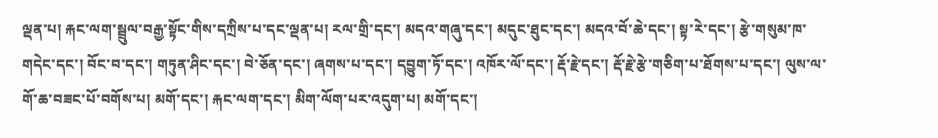ལྡན་པ། རྐང་ལག་སྦྲུལ་བརྒྱ་སྟོང་གིས་དཀྲིས་པ་དང་ལྡན་པ། རལ་གྲི་དང་། མདའ་གཞུ་དང་། མདུང་ཐུང་དང་། མདའ་བོ་ཆེ་དང་། སྟ་རེ་དང་། རྩེ་གསུམ་ཁ་གདེང་དང་། བོང་བ་དང་། གཏུན་ཤིང་དང་། བེ་ཅོན་དང་། ཞགས་པ་དང་། དབྱུག་ཏོ་དང་། འཁོར་ལོ་དང་། རྡོ་རྗེ་དང་། རྡོ་རྗེ་རྩེ་གཅིག་པ་ཐོགས་པ་དང་། ལུས་ལ་གོ་ཆ་བཟང་པོ་བགོས་པ། མགོ་དང་། རྐང་ལག་དང་། མིག་ལོག་པར་འདུག་པ། མགོ་དང་།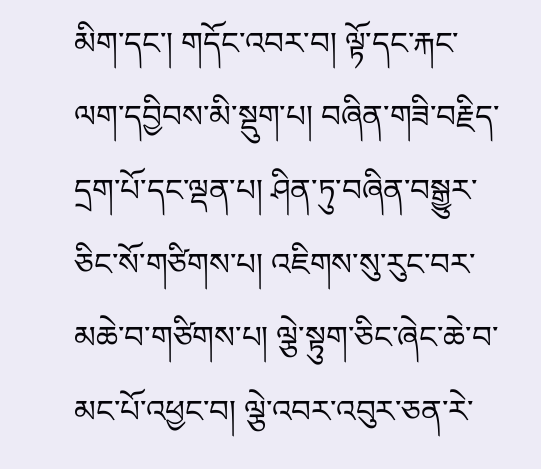མིག་དང་། གདོང་འབར་བ། ལྟོ་དང་རྐང་ལག་དབྱིབས་མི་སྡུག་པ། བཞིན་གཟི་བརྗིད་དྲག་པོ་དང་ལྡན་པ། ཤིན་ཏུ་བཞིན་བསྒྱུར་ཅིང་སོ་གཙིགས་པ། འཇིགས་སུ་རུང་བར་མཆེ་བ་གཙིགས་པ། ལྕེ་སྟུག་ཅིང་ཞེང་ཆེ་བ་མང་པོ་འཕྱང་བ། ལྕེ་འབར་འབུར་ཅན་རེ་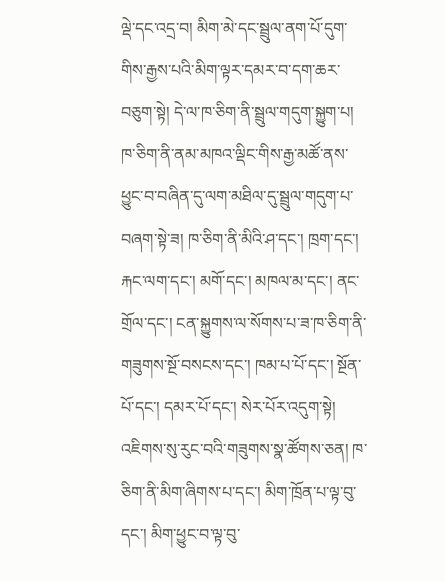ལྡེ་དང་འདྲ་བ། མིག་མེ་དང་སྦྲུལ་ནག་པོ་དུག་གིས་རྒྱས་པའི་མིག་ལྟར་དམར་བ་དག་ཆར་བཅུག་སྟེ། དེ་ལ་ཁ་ཅིག་ནི་སྦྲུལ་གདུག་སྐྱུག་པ། ཁ་ཅིག་ནི་ནམ་མཁའ་ལྡིང་གིས་རྒྱ་མཚོ་ནས་ཕྱུང་བ་བཞིན་དུ་ལག་མཐིལ་དུ་སྦྲུལ་གདུག་པ་བཞག་སྟེ་ཟ། ཁ་ཅིག་ནི་མིའི་ཤ་དང་། ཁྲག་དང་། རྐང་ལག་དང་། མགོ་དང་། མཁལ་མ་དང་། ནང་གྲོལ་དང་། ངན་སྐྱུགས་ལ་སོགས་པ་ཟ་ཁ་ཅིག་ནི་གཟུགས་སྔོ་བསངས་དང་། ཁམ་པ་པོ་དང་། སྔོན་པོ་དང་། དམར་པོ་དང་། སེར་པོར་འདུག་སྟེ། འཇིགས་སུ་རུང་བའི་གཟུགས་སྣ་ཚོགས་ཅན། ཁ་ཅིག་ནི་མིག་ཞིགས་པ་དང་། མིག་ཁྲོན་པ་ལྟ་བུ་དང་། མིག་ཕྱུང་བ་ལྟ་བུ་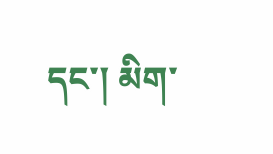དང་། མིག་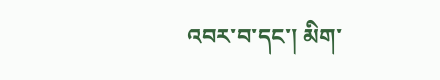འབར་བ་དང་། མིག་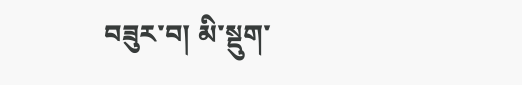བཟུར་བ། མི་སྡུག་